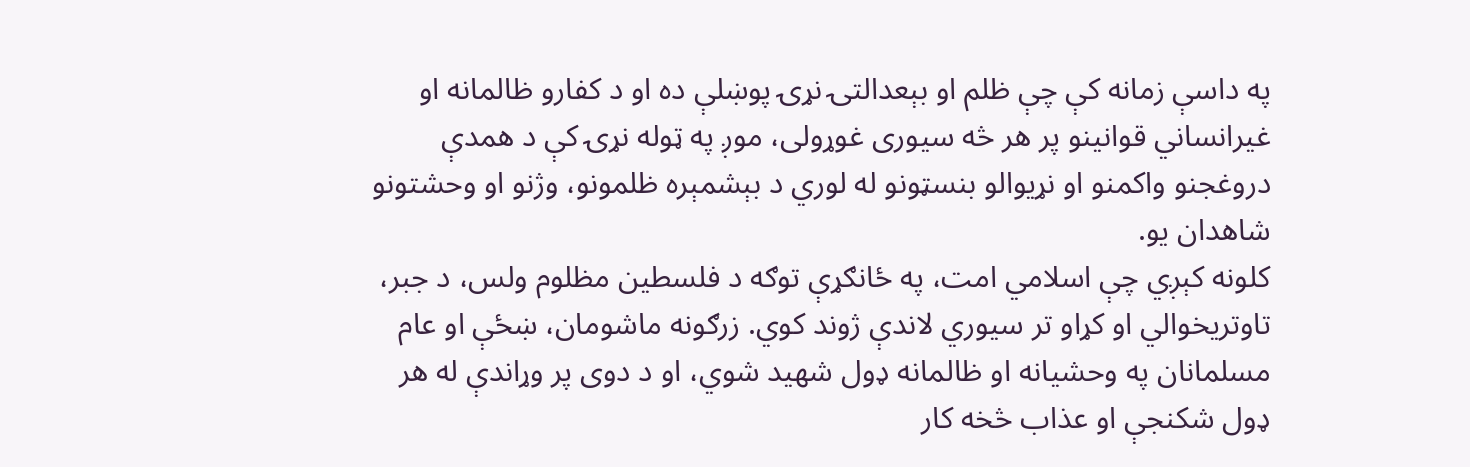په داسې زمانه کې چې ظلم او بېعدالتۍ نړۍ پوښلې ده او د کفارو ظالمانه او غیرانساني قوانینو پر هر څه سیوری غوړولی، موږ په ټوله نړۍ کې د همدې دروغجنو واکمنو او نړیوالو بنسټونو له لوري د بېشمېره ظلمونو، وژنو او وحشتونو شاهدان یو.
کلونه کېږي چې اسلامي امت، په ځانګړې توګه د فلسطین مظلوم ولس، د جبر، تاوتریخوالي او کړاو تر سیوري لاندې ژوند کوي. زرګونه ماشومان، ښځې او عام مسلمانان په وحشيانه او ظالمانه ډول شهید شوي، او د دوی پر وړاندې له هر ډول شکنجې او عذاب څخه کار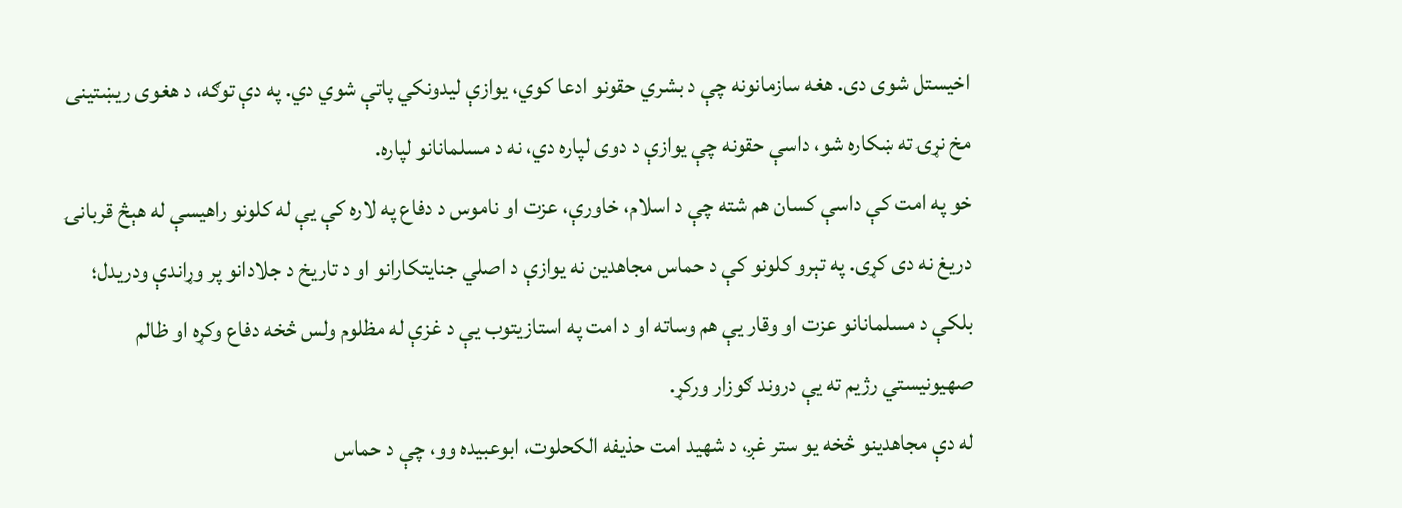اخیستل شوی دی. هغه سازمانونه چې د بشري حقونو ادعا کوي، یوازې لیدونکي پاتې شوي دي. په دې توګه، د هغوی ریښتینی مخ نړۍ ته ښکاره شو، داسې حقونه چې یوازې د دوی لپاره دي، نه د مسلمانانو لپاره.
خو په امت کې داسې کسان هم شته چې د اسلام، خاورې، عزت او ناموس د دفاع په لاره کې یې له کلونو راهیسې له هېڅ قربانۍ دریغ نه دی کړی. په تېرو کلونو کې د حماس مجاهدین نه یوازې د اصلي جنایتکارانو او د تاریخ د جلادانو پر وړاندې ودریدل؛ بلکې د مسلمانانو عزت او وقار یې هم وساته او د امت په استازیتوب یې د غزې له مظلوم ولس څخه دفاع وکړه او ظالم صهیونیستي رژیم ته یې دروند ګوزار ورکړ.
له دې مجاهدینو څخه یو ستر غږ، د شهید امت حذیفه الکحلوت، ابوعبیده وو، چې د حماس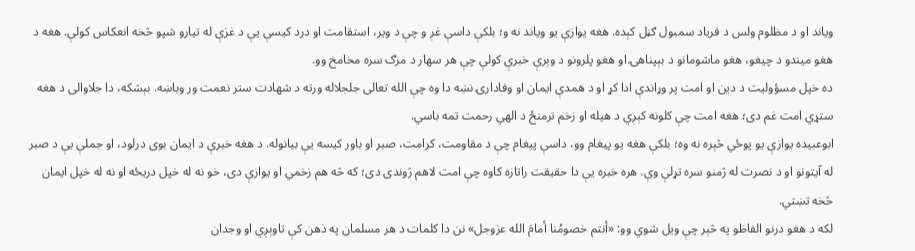ویاند او د مظلوم ولس د فریاد سمبول ګڼل کېده. هغه یوازې یو ویاند نه و؛ بلکې داسې غږ و چې د ویر، استقامت او درد کیسې یې د غزې له تیارو شپو څخه انعکاس کولې. هغه د هغو میندو د چیغو، هغو ماشومانو د بېپناهۍ او هغو پلرونو د وېرې خبرې کولې چې هر سهار د مرګ سره مخامخ وو.
ده خپل مسؤولیت د دین او امت پر وړاندې ادا کړ او د همدې ایمان او وفادارۍ نښه دا وه چې الله تعالی جلجلاله ورته د شهادت ستر نعمت ور وباښه. بېشکه، دا جلاوالی د هغه ستړي امت غم دی؛ هغه امت چې کلونه کېږي د هیله او زخم ترمنځ د الهي رحمت تمه باسي.
ابوعبیده یوازې یو پوځي څېره نه وه؛ بلکې هغه یو پیغام وو، داسې پیغام چې د مقاومت، کرامت، صبر او باور کیسه یې بیانوله. د هغه خبرې د ایمان بوی درلود، او جملې یې د صبر له آیتونو او د نصرت له ژمنو سره تړلې وې. هره خبره یې دا حقیقت راتازه کاوه چې امت لاهم ژوندی دی؛ که څه هم زخمي او یوازې دی، خو نه له خپل دریځه او نه له خپل ایمان څخه تښتي.
لکه د هغو درنو الفاظو په څېر چې ویل شوي وو: «أنتم خصومُنا أمامَ الله عزوجل» نن دا کلمات د هر مسلمان په ذهن کې تاوېږي او وجدان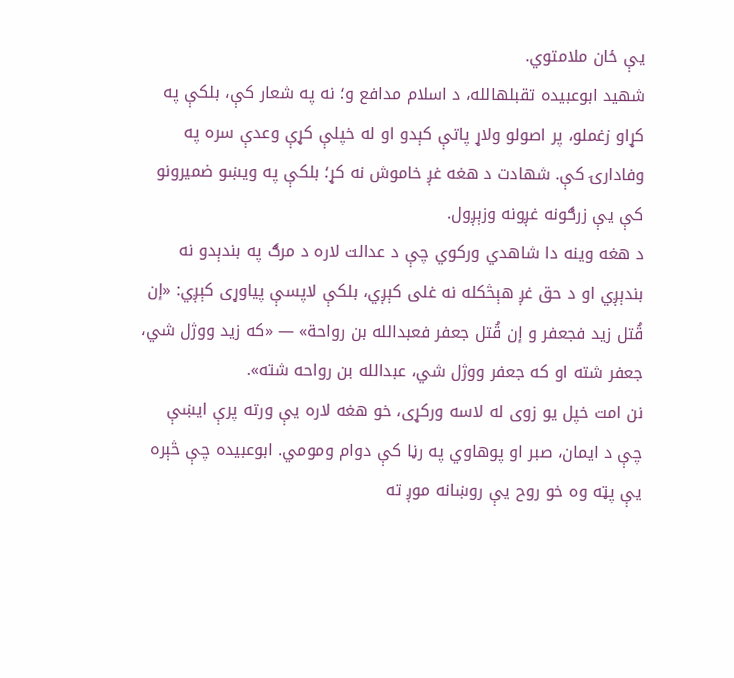یې ځان ملامتوي.
شهید ابوعبیده تقبلهالله، د اسلام مدافع و؛ نه په شعار کې، بلکې په کړاو زغملو، پر اصولو ولاړ پاتې کېدو او له خپلې کړې وعدې سره په وفادارۍ کې. شهادت د هغه غږ خاموش نه کړ؛ بلکې په ویښو ضمیرونو کې یې زرګونه غږونه وزېږول.
د هغه وینه دا شاهدي ورکوي چې د عدالت لاره د مرګ په بندېدو نه بندېږي او د حق غږ هېڅکله نه غلی کېږي، بلکې لاپسې پیاوړی کېږي: «إن قُتل زید فجعفر و إن قُتل جعفر فعبدالله بن رواحة» — «که زید ووژل شي، جعفر شته او که جعفر ووژل شي، عبدالله بن رواحه شته».
نن امت خپل یو زوی له لاسه ورکړی، خو هغه لاره یې ورته پرې ایښې چې د ایمان، صبر او پوهاوي په رڼا کې دوام ومومي. ابوعبیده چې څېره یې پټه وه خو روح یې روښانه موږ ته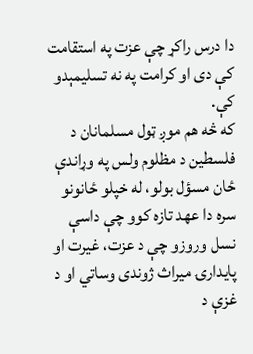دا درس راکړ چې عزت په استقامت کې دی او کرامت په نه تسلیمېدو کې.
که څه هم موږ ټول مسلمانان د فلسطین د مظلوم ولس په وړاندې ځان مسؤل بولو، له خپلو ځانونو سره دا عهد تازه کوو چې داسې نسل وروزو چې د عزت، غیرت او پایدارۍ میراث ژوندی وساتي او د غزې د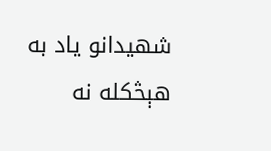شهیدانو یاد به هېڅکله نه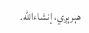هېرېږي، إنشاءالله.